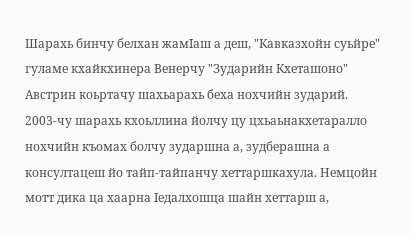Шарахь бинчу белхан жамIаш а деш, "Кавказхойн суьйре" гуламе кхайкхинера Венерчу "Зударийн Кхеташоно" Австрин коьртачу шахьарахь беха нохчийн зударий.
2003-чу шарахь кхоьллина йолчу цу цхьаьнакхетаралло нохчийн къомах болчу зударшна а, зудберашна а консултацеш йо тайп-тайпанчу хеттаршкахула. Немцойн мотт дика ца хаарна Iедалхошца шайн хеттарш а,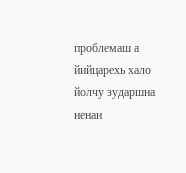проблемаш а йийцарехь хало йолчу зударшна ненан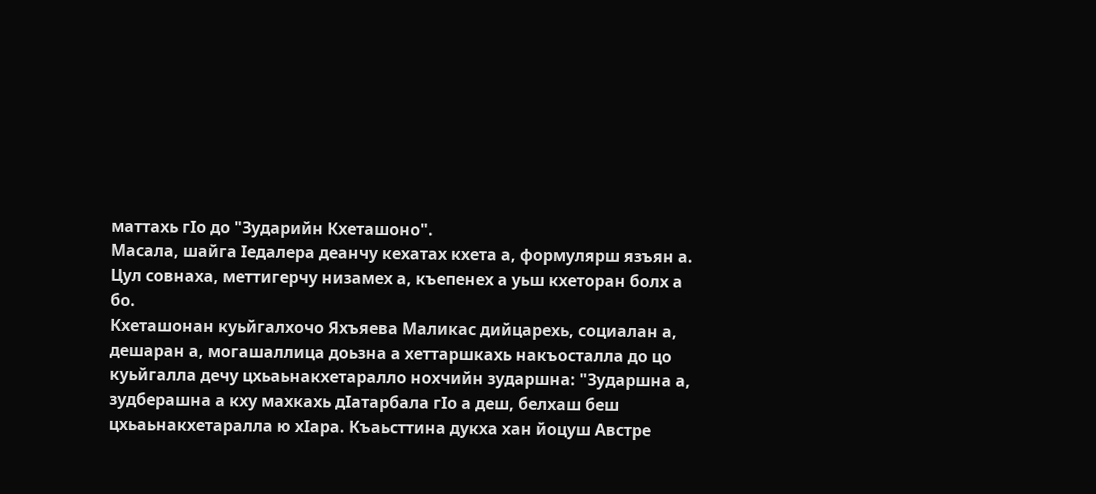маттахь гIо до "Зударийн Кхеташоно".
Масала, шайга Iедалера деанчу кехатах кхета а, формулярш язъян а. Цул совнаха, меттигерчу низамех а, къепенех а уьш кхеторан болх а бо.
Кхеташонан куьйгалхочо Яхъяева Маликас дийцарехь, социалан а, дешаран а, могашаллица доьзна а хеттаршкахь накъосталла до цо куьйгалла дечу цхьаьнакхетаралло нохчийн зударшна: "Зударшна а, зудберашна а кху махкахь дIатарбала гIо а деш, белхаш беш цхьаьнакхетаралла ю хIара. Къаьсттина дукха хан йоцуш Австре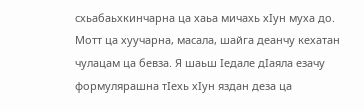схьабаьхкинчарна ца хаьа мичахь хIун муха до.
Мотт ца хуучарна, масала, шайга деанчу кехатан чулацам ца бевза. Я шаьш Iедале дIаяла езачу формулярашна тIехь хIун яздан деза ца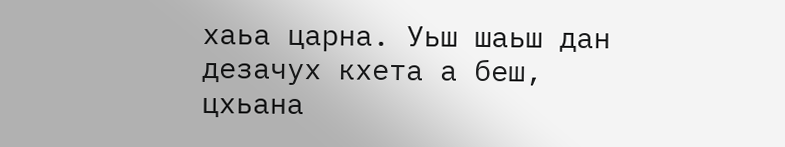хаьа царна. Уьш шаьш дан дезачух кхета а беш, цхьана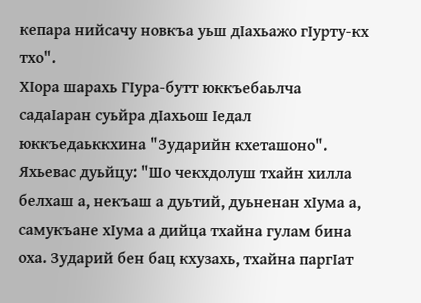кепара нийсачу новкъа уьш дIахьажо гIурту-кх тхо".
ХIора шарахь ГIура-бутт юккъебаьлча садаIаран суьйра дIахьош Iедал юккъедаьккхина "Зударийн кхеташоно". Яхьевас дуьйцу: "Шо чекхдолуш тхайн хилла белхаш а, некъаш а дуьтий, дуьненан хIума а, самукъане хIума а дийца тхайна гулам бина оха. Зударий бен бац кхузахь, тхайна паргIат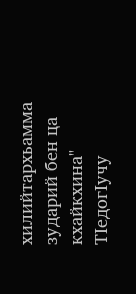хилийтархьамма зударий бен ца кхайкхина"
ТIедогIучу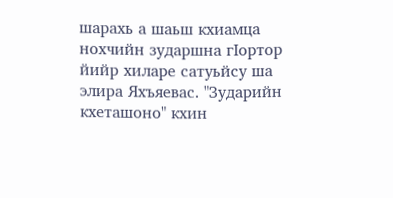шарахь а шаьш кхиамца нохчийн зударшна гIортор йийр хиларе сатуьйсу ша элира Яхъяевас. "Зударийн кхеташоно" кхин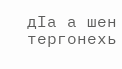дIа а шен тергонехь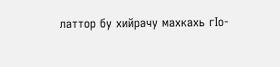латтор бу хийрачу махкахь гIо-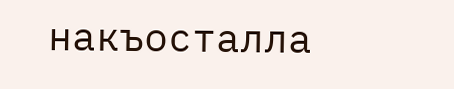накъосталла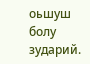оьшуш болу зударий.